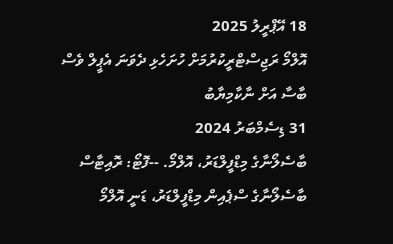18 އޭޕްރީލު 2025
އޮލްމޯ ރަޖިސްޓްރީކުރުމަށް ހުށަހެޅި ދެވަނަ އެޕީލް ވެސް ބާސާ އަށް ނާކާމިޔާބު
31 ޑިސެމްބަރު 2024
ބާސެލޯނާގެ މިޑްފީލްޑަރު، އޮލްމޯ. --ފޮޓޯ: ރޮއިޓާސް
ބާސެލޯނާގެ ސްޕެއިން މިޑްފީލްޑަރު، ޑަނީ އޮލްމޯ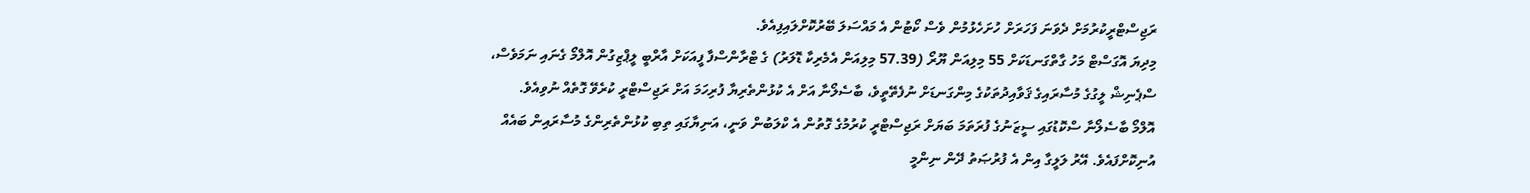ރަޖިސްޓްރީކުރުމަށް ދެވަނަ ފަހަރަށް ހުށަހެޅުމުން ވެސް ކޯޓުން އެ މައްސަލަ ބޭރުކޮށްލައިފިއެވެ.
މިދިޔަ އޮގަސްޓް މަހު ގާތްގަނޑަކަށް 55 މިލިއަން ޔޫރޯ (57.39 މިލިއަން އެމެރިކާ ޑޮލަރު) ގެ ޓްރާންސްފާ ފީއަކަށް އާރްބީ ލީޕްޒިގުން އޮލްމޯ ގެނައި ނަމަވެސް، ސްޕެނިޝް ލީގުގެ މުސާރައިގެ ޤަވާއިދުތަކުގެ މިންގަނޑަށް ނުފެތޭތީވެ، ބާސެލޯނާ އަށް އެ ކުޅުންތެރިޔާ ފުރިހަމަ އަށް ރަޖިސްޓްރީ ކުރެވޭ ގޮތެއް ނުވިއެވެ.
އޮލްމޯ ބާސެލޯނާ ސްކޮޑުގައި ސީޒަނުގެ ފުރަތަމަ ބަޔަށް ރަޖިސްޓްރީ ކުރުމުގެ ގޮތުން އެ ކްލަބުން ވަނީ، އަނިޔާގައި ތިބި ކުޅުންތެރިންގެ މުސާރައިން ބައެއް އުނިކޮށްފައެވެ. އޭރު ލަލީގާ އިން އެ ފުރުޞަތު ދޭން ނިންމީ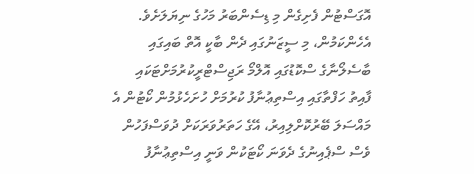އޮގަސްޓުން ފެށިގެން މި ޑިސެންބަރު މަހުގެ ނިޔަލަށެވެ.
އެހެންކަމުން، މި ސީޒަނުގައި ދެން ބާކީ އޮތް ބައިގައި ބާސެލޯނާގެ ސްކޮޑުގައި އޮލްމޯ ރަޖިސްޓްރީކުރުމަށްޓަކައި ފާއިތު ހަފްތާގައި އިސްތިޢުނާފު ކުރުމަށް ހުށަހެޅުމުން ކޯޓުން އެ މައްސަލަ ބޭރުކޮށްލިއިރު، އޭގެ ހަތަރުވަރަކަށް ދުވަސްފަހުން ވެސް ސްޕެއިނުގެ ދެވަނަ ކޯޓަކުން ވަނީ އިސްތިޢުނާފު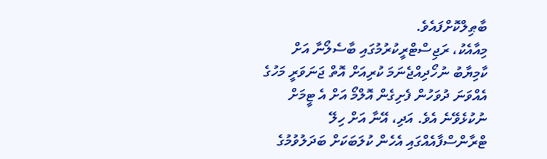ބާޠިލްކޮށްފައެވެ.
މިއާއެކު، ރަޖިސްޓްރީކުރުމުގައި ބާސެލޯނާ އަށް ކާމިޔާބު ނުހޯދިއްޖެނަމަ ކުރިއަށް އޮތް ޖަނަވަރީ މަހުގެ އެއްވަނަ ދުވަހުން ފެށިގެން އޮލްމޯ އަށް އެ ޓީމަށް ނުކުޅެވޭނެ އެވެ. އަދި، އޭނާ އަށް ހިލޭ ޓްރާންސްފާއެއްގައި އެހެން ކުލަބަކަށް ބަދަލުވުމުގެ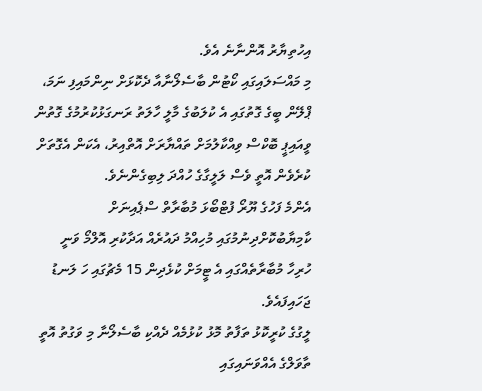އިހުތިޔާރު އޮންނާނެ އެވެ.
މި މައްސަލައިގައި ކޯޓުން ބާސެލޯނާއާ ދެކޮޅަށް ނިންމައިފި ނަމަ، ޕްލޭން ބީގެ ގޮތުގައި އެ ކުލަބުގެ މާލީ ހާލަތު ރަނގަޅުކުރުމުގެ ގޮތުން ވީއައިޕީ ބޮކްސް ވިއްކާލުމަށް ތައްޔާރަށް އޮތްއިރު، އެކަން އެގޮތަށް ކުރެވެން އޮތީ ވެސް ލަލީގާގެ ހުއްދަ ލިބިގެންނެވެ.
އެންމެ ފަހުގެ ޔޫރޯ ފުޓްބޯޅަ މުބާރާތް ސްޕެއިނަށް ކާމިޔާބުކޮށްދިނުމުގައި މުހިއްމު ދައުރެއް އަދާކުރި އޮލްމޯ ވަނީ ހުރިހާ މުބާރާތެއްގައި އެ ޓީމަށް ކުޅެދިން 15 މެޗުގައި ހަ ލަނޑު ޖަހައިފައެވެ.
ލީގުގެ ކުރީކޮޅު ތަފާތު މޮޅު ކުޅުމެއް ދެއްކި ބާސެލޯނާ މި ވަގުތު އޮތީ ތާވަލްގެ އެއްވަނައިގައި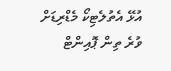އުޅޭ އެތުލެޓިކޯ މެޑްރިޑަށް ވުރެ ތިން ޕޮއިންޓް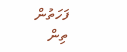ފަހަތުން ތިން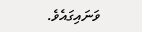ވަނައިގައެވެ.